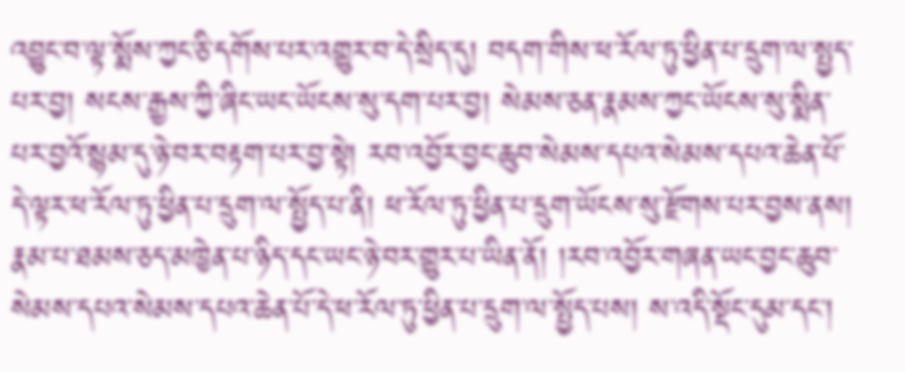འབྱུང་བ་ལྟ་སྨོས་ཀྱང་ཅི་དགོས་པར་འགྱུར་བ་དེ་སྲིད་དུ། བདག་གིས་ཕ་རོལ་ཏུ་ཕྱིན་པ་དྲུག་ལ་སྤྱད་པར་བྱ། སངས་རྒྱས་ཀྱི་ཞིང་ཡང་ཡོངས་སུ་དག་པར་བྱ། སེམས་ཅན་རྣམས་ཀྱང་ཡོངས་སུ་སྨིན་པར་བྱའོ་སྙམ་དུ་ཉེ་བར་བརྟག་པར་བྱ་སྟེ། རབ་འབྱོར་བྱང་ཆུབ་སེམས་དཔའ་སེམས་དཔའ་ཆེན་པོ་དེ་ལྟར་ཕ་རོལ་ཏུ་ཕྱིན་པ་དྲུག་ལ་སྤྱོད་པ་ནི། ཕ་རོལ་ཏུ་ཕྱིན་པ་དྲུག་ཡོངས་སུ་རྫོགས་པར་བྱས་ནས། རྣམ་པ་ཐམས་ཅད་མཁྱེན་པ་ཉིད་དང་ཡང་ཉེ་བར་གྱུར་པ་ཡིན་ནོ། །རབ་འབྱོར་གཞན་ཡང་བྱང་ཆུབ་སེམས་དཔའ་སེམས་དཔའ་ཆེན་པོ་དེ་ཕ་རོལ་ཏུ་ཕྱིན་པ་དྲུག་ལ་སྤྱོད་པས། ས་འདི་སྡོང་དུམ་དང་།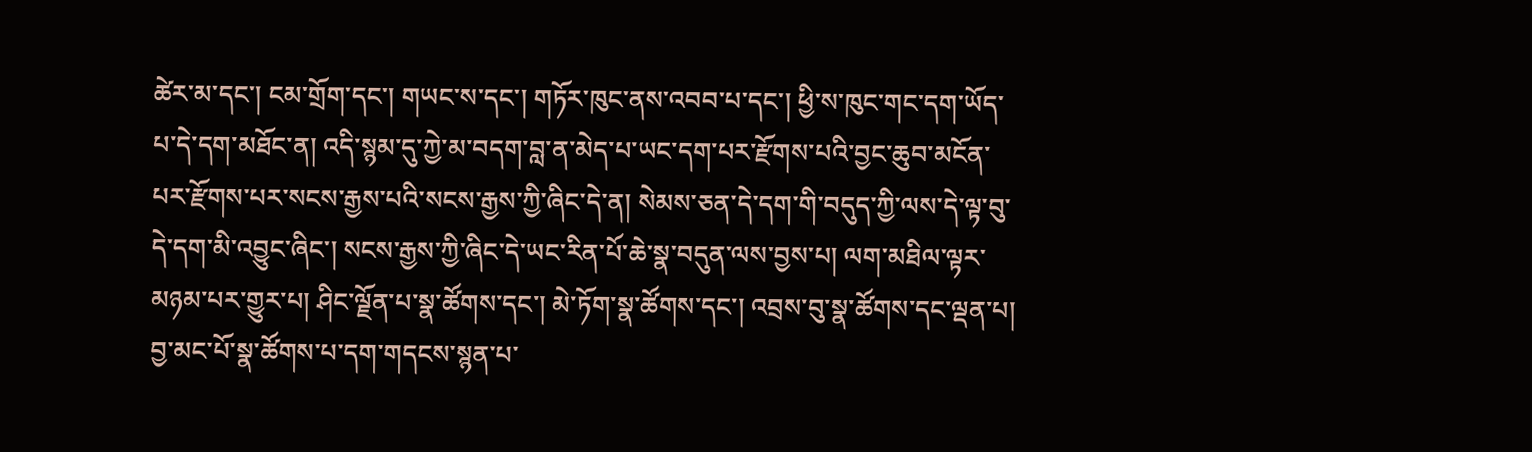ཚེར་མ་དང་། ངམ་གྲོག་དང་། གཡང་ས་དང་། གཏོར་ཁུང་ནས་འབབ་པ་དང་། ཕྱི་ས་ཁུང་གང་དག་ཡོད་པ་དེ་དག་མཐོང་ན། འདི་སྙམ་དུ་ཀྱེ་མ་བདག་བླ་ན་མེད་པ་ཡང་དག་པར་རྫོགས་པའི་བྱང་ཆུབ་མངོན་པར་རྫོགས་པར་སངས་རྒྱས་པའི་སངས་རྒྱས་ཀྱི་ཞིང་དེ་ན། སེམས་ཅན་དེ་དག་གི་བདུད་ཀྱི་ལས་དེ་ལྟ་བུ་དེ་དག་མི་འབྱུང་ཞིང་། སངས་རྒྱས་ཀྱི་ཞིང་དེ་ཡང་རིན་པོ་ཆེ་སྣ་བདུན་ལས་བྱས་པ། ལག་མཐིལ་ལྟར་མཉམ་པར་གྱུར་པ། ཤིང་ལྗོན་པ་སྣ་ཚོགས་དང་། མེ་ཏོག་སྣ་ཚོགས་དང་། འབྲས་བུ་སྣ་ཚོགས་དང་ལྡན་པ། བྱ་མང་པོ་སྣ་ཚོགས་པ་དག་གདངས་སྙན་པ་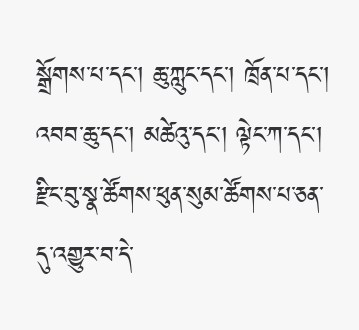སྒྲོགས་པ་དང་། ཆུ་ཀླུང་དང་། ཁྲོན་པ་དང་། འབབ་ཆུ་དང་། མཚེའུ་དང་། ལྟེང་ཀ་དང་། རྫིང་བུ་སྣ་ཚོགས་ཕུན་སུམ་ཚོགས་པ་ཅན་དུ་འགྱུར་བ་དེ་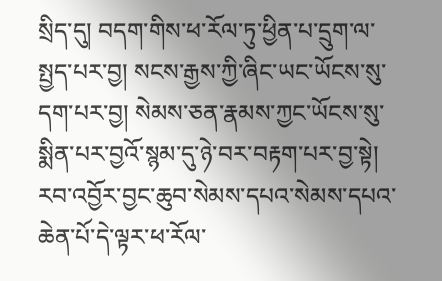སྲིད་དུ། བདག་གིས་ཕ་རོལ་ཏུ་ཕྱིན་པ་དྲུག་ལ་སྤྱད་པར་བྱ། སངས་རྒྱས་ཀྱི་ཞིང་ཡང་ཡོངས་སུ་དག་པར་བྱ། སེམས་ཅན་རྣམས་ཀྱང་ཡོངས་སུ་སྨིན་པར་བྱའོ་སྙམ་དུ་ཉེ་བར་བརྟག་པར་བྱ་སྟེ། རབ་འབྱོར་བྱང་ཆུབ་སེམས་དཔའ་སེམས་དཔའ་ཆེན་པོ་དེ་ལྟར་ཕ་རོལ་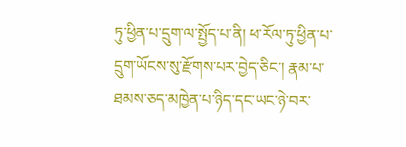ཏུ་ཕྱིན་པ་དྲུག་ལ་སྤྱོད་པ་ནི། ཕ་རོལ་ཏུ་ཕྱིན་པ་དྲུག་ཡོངས་སུ་རྫོགས་པར་བྱེད་ཅིང་། རྣམ་པ་ཐམས་ཅད་མཁྱེན་པ་ཉིད་དང་ཡང་ཉེ་བར་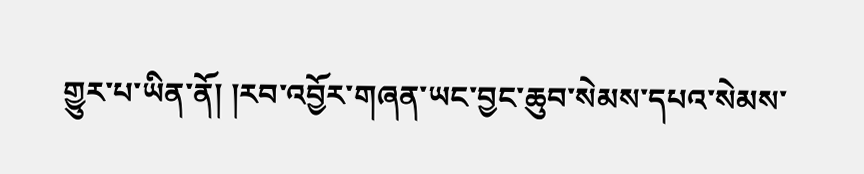གྱུར་པ་ཡིན་ནོ། །རབ་འབྱོར་གཞན་ཡང་བྱང་ཆུབ་སེམས་དཔའ་སེམས་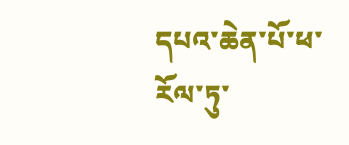དཔའ་ཆེན་པོ་ཕ་རོལ་ཏུ་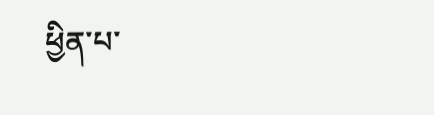ཕྱིན་པ་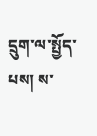དྲུག་ལ་སྤྱོད་པས། ས་